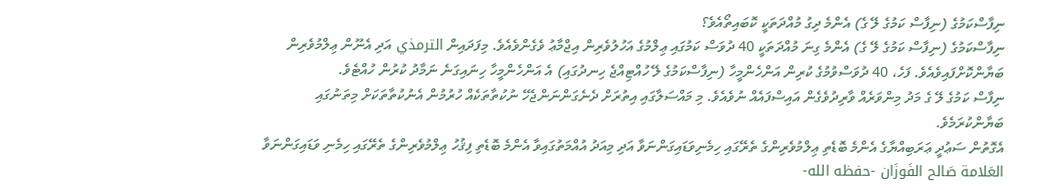ނިފާސްކަމުގެ (ނިފާސް ކަމުގެ ލޭ ގެ) އެންމެ ދިގު މުއްދަތަކީ ކޮބައިތޯއެވެ؟
ނިފާސްކަމުގެ (ނިފާސް ކަމުގެ ލޭ ގެ) އެންމެ ގިނަ މުއްދަތަކީ 40 ދުވަސް ކަމުގައި ޢިލްމުގެ އަހުލުވެރިން އިޖްމާޢު ވެގެންވެއެވެ. މިފަދައިން الترمذي އަދި އެނޫން ޢިލްމުވެރިން ބަޔާންކޮށްފައިވެއެވެ. ފަހެ، 40 ދުވަސްވުމުގެ ކުރިން އަންހެންމީހާ (ނިފާސްކަމުގެ ލޭ ހުއްޓިއްޖެ ހިނދުގައި) އެ އަންހެންމީހާ ހިނައިގަނެ ނަމާދު ކުރުން ހުއްޓެވެ.
ނިފާސް ކަމުގެ ލޭ ގެ މަދު މިންވަރެއް ވާރިދުވެގެން އައިސްފައެއް ނުވެއެވެ. މި މައްސަލާގައި އިތުރަށް ދެނެގަންނަންޖެހޭ ނުކުތާތަކެއް ހުރުމުން އެނުކުތާތަކަށް މިތަނުގައި ބަޔާންކުރަމެވެ.
އެގޮތުން ސަޢުދީ ޢަރަބިއްޔާގެ އެންމެ ބޮޑެތި ޢިލްމުވެރިންގެ ތެރޭގައި ހިމެނިވަޑައިގަންނަވާ އަދި މިއަދު އުއްމަތުގައިވާ އެންމެ ބޮޑެތި ފިޤުހު ޢިލްމުވެރިންގެ ތެރޭގައި ހިމެނި ވަޑައިގަންނަވާ العَلامة صَالح الفَوزَان -حفظه الله-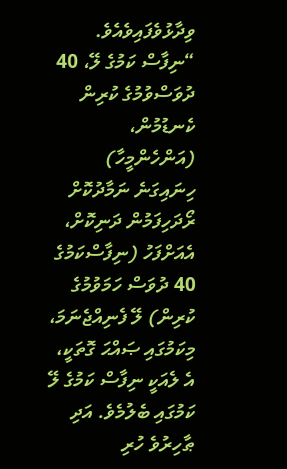ވިދާޅުވެފައިވެއެވެ.
“ނިފާސް ކަމުގެ ލޭ، 40 ދުވަސްވުމުގެ ކުރިން ކެނޑުމުން، (އަންހެންމީހާ) ހިނައިގަނެ ނަމާދުކޮށް ރޯދަހިފަމުން ދަނިކޮށް، އެއަށްފަހު (ނިފާސްކަމުގެ 40 ދުވަސް ހަމަވުމުގެ ކުރިން) ލޭ ފެނިއްޖެނަމަ، މިކަމުގައި ޞައްޙަ ގޮތަކީ، އެ ލެއަކީ ނިފާސް ކަމުގެ ލޭ ކަމުގައި ބެލުމެވެ. އަދި ޠާހިރުވެ ހުރި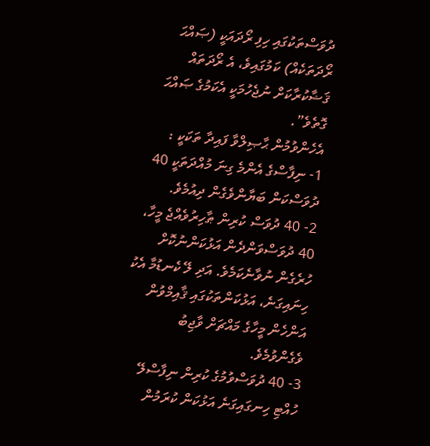ދުވަސްތަކުގައި ހިފި ރޯދައަކީ (ޞައްޙަ ރޯދަތަކެއް) ކަމުގައިވެ، އެ ރޯދަތައް ޤަޟާކުރާކަށް ނުޖެހުމަކީ އެކަމުގެ ޞައްޙަ ގޮތެވެ”.
އެހެންވުމުން ޙާޞިލްވާ ފައިދާ ތަކަކީ :
1- ނިފާސްގެ އެންމެ ގިނަ މުއްދަތަކީ 40 ދުވަސްކަން ބަޔާންވެގެން ދިއުމެވެ.
2- 40 ދުވަސް ކުރިން ޠާހިރުވެއްޖެ މީހާ، 40 ދުވަސްވަންދެން އަޅުކަންނުކޮށް ހުރެގެން ނުވާނެކަމެވެ. އަދި ލޭ ކެނޑުމާ އެކު ހިނައިގަނެ، އަޅުކަންތަކުގައި ޤާއިމްވުން އަންހެން މީހާގެ މައްޗަށް ވާޖިބު ވެގެންވުމެވެ.
3- 40 ދުވަސްވުމުގެ ކުރިން ނިފާސްލޭ ހުއްޓި ހިނގައިގަނެ އަޅުކަން ކުރަމުން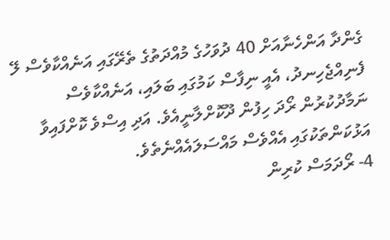ގެންދާ އަންހެނާއަށް 40 ދުވަހުގެ މުއްދަތުގެ ތެރޭގައި އަނެއްކާވެސް ލޭ ފެނިއްޖެހިނދު، އެއީ ނިފާސް ކަމުގައި ބަލައި، އަނެއްކާވެސް ނަމާދުކުރުން ރޯދަ ހިފުން ދޫކޮށްލާނީއެވެ. އަދި އިސްވެ ކޮށްފައިވާ އަޅުކަންތަކުގައި އެއްވެސް މައްސަލައެއްނެތެވެ.
4- ރޯދަމަސް ކުރިން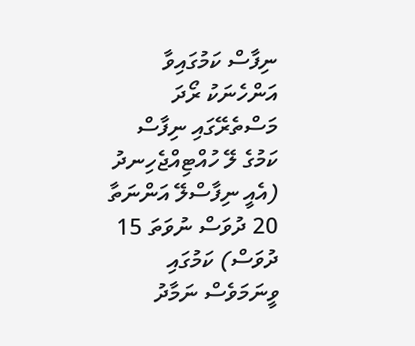ނިފާސް ކަމުގައިވާ އަންހެނަކު ރޯދަ މަސްތެރޭގައި ނިފާސް ކަމުގެ ލޭ ހުއްޓިއްޖެހިނދު (އެއީ ނިފާސްލޭ އަންނަތާ 20 ދުވަސް ނުވަތަ 15 ދުވަސް) ކަމުގައި ވީނަމަވެސް ނަމާދު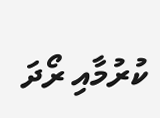ކުރުމާއި ރޯދަ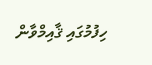ހިފުމުގައި ޤާއިމްވާން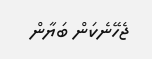ޖެހޭނެކަން ބަޔާން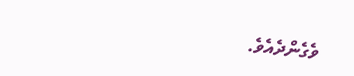ވެގެންދެއެވެ.